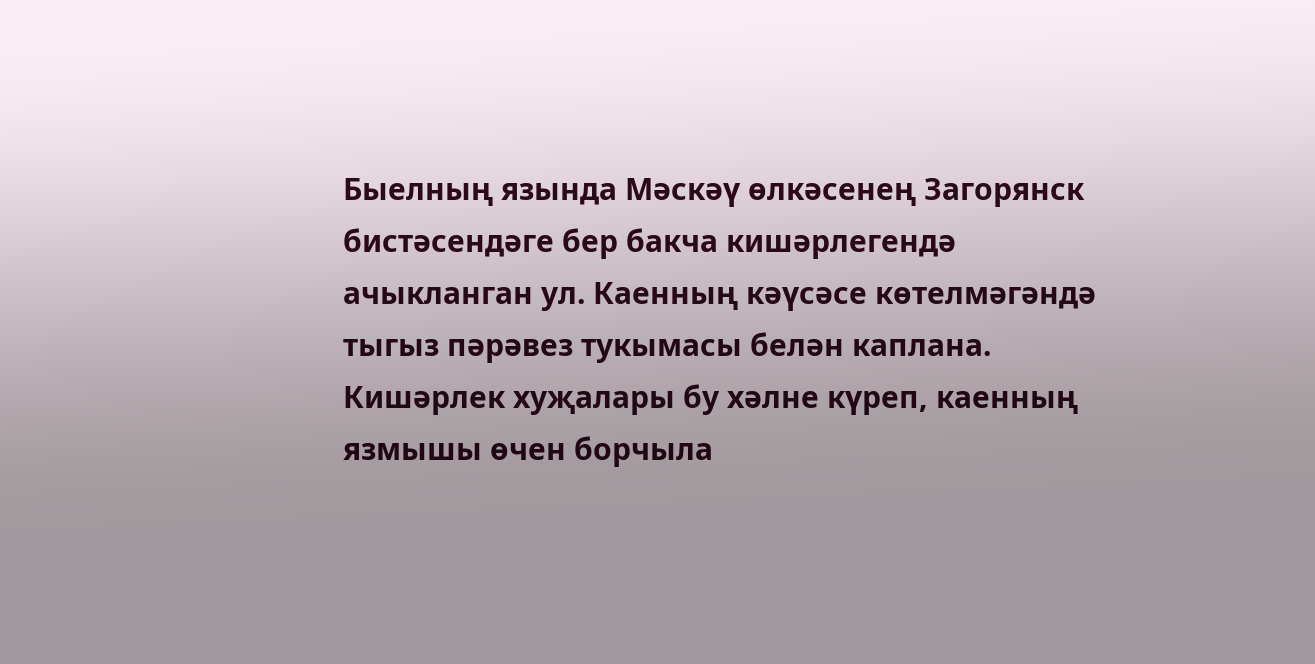Быелның язында Мәскәү өлкәсенең Загорянск бистәсендәге бер бакча кишәрлегендә ачыкланган ул. Каенның кәүсәсе көтелмәгәндә тыгыз пәрәвез тукымасы белән каплана. Кишәрлек хуҗалары бу хәлне күреп, каенның язмышы өчен борчыла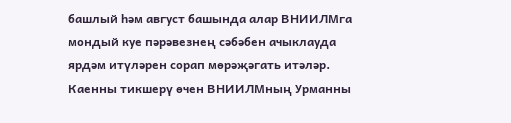башлый һәм август башында алар ВНИИЛМга мондый куе пәрәвезнең сәбәбен ачыклауда ярдәм итүләрен сорап мөрәҗәгать итәләр.
Каенны тикшерү өчен ВНИИЛМның Урманны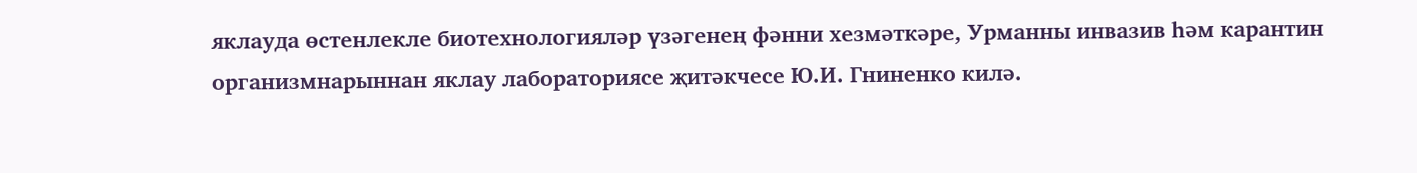яклауда өстенлекле биотехнологияләр үзәгенең фәнни хезмәткәре, Урманны инвазив һәм карантин организмнарыннан яклау лабораториясе җитәкчесе Ю.И. Гниненко килә.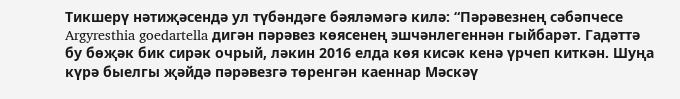Тикшерү нәтиҗәсендә ул түбәндәге бәяләмәгә килә: “Пәрәвезнең сәбәпчесе Argyresthia goedartella дигән пәрәвез көясенең эшчәнлегеннән гыйбарәт. Гадәттә бу бөҗәк бик сирәк очрый, ләкин 2016 елда көя кисәк кенә үрчеп киткән. Шуңа күрә быелгы җәйдә пәрәвезгә төренгән каеннар Мәскәү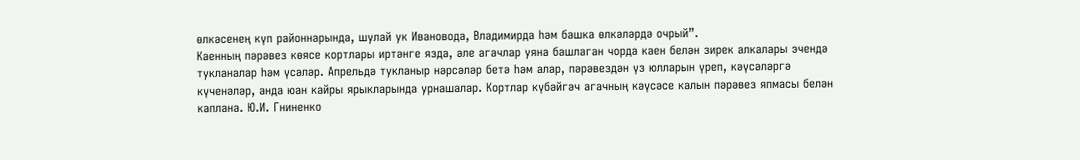өлкәсенең күп районнарында, шулай ук Ивановода, Владимирда һәм башка өлкәләрдә очрый”.
Каенның пәрәвез көясе кортлары иртәнге язда, әле агачлар уяна башлаган чорда каен белән зирек алкалары эчендә тукланалар һәм үсәләр. Апрельдә тукланыр нәрсәләр бетә һәм алар, пәрәвездән үз юлларын үреп, кәүсәләргә күченәләр, анда юан кайры ярыкларында урнашалар. Кортлар күбәйгәч агачның кәүсәсе калын пәрәвез япмасы белән каплана. Ю.И. Гниненко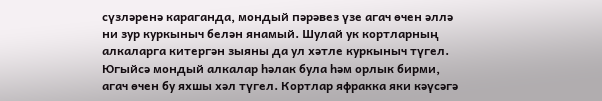сүзләренә караганда, мондый пәрәвез үзе агач өчен әллә ни зур куркыныч белән янамый. Шулай ук кортларның алкаларга китергән зыяны да ул хәтле куркыныч түгел. Югыйсә мондый алкалар һәлак була һәм орлык бирми, агач өчен бу яхшы хәл түгел. Кортлар яфракка яки кәүсәгә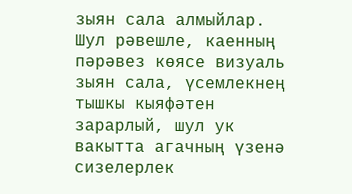зыян сала алмыйлар. Шул рәвешле, каенның пәрәвез көясе визуаль зыян сала, үсемлекнең тышкы кыяфәтен зарарлый, шул ук вакытта агачның үзенә сизелерлек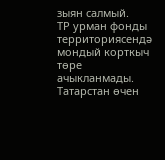зыян салмый.
ТР урман фонды территориясендә мондый корткыч төре ачыкланмады. Татарстан өчен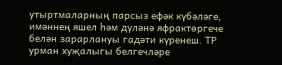утыртмаларның парсыз ефәк күбәләге, имәннең яшел һәм дүләнә яфрактөргече белән зарарлануы гадәти күренеш. ТР урман хуҗалыгы белгечләре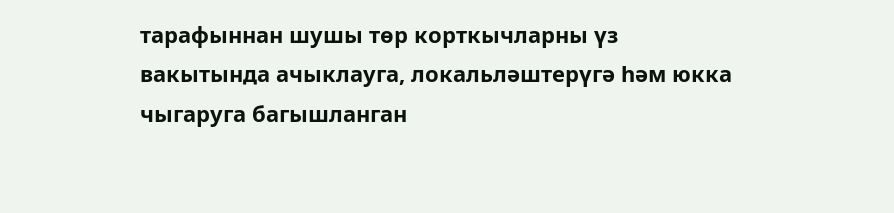тарафыннан шушы төр корткычларны үз вакытында ачыклауга, локальләштерүгә һәм юкка чыгаруга багышланган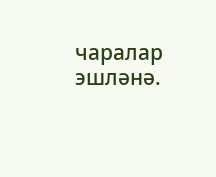чаралар эшләнә.